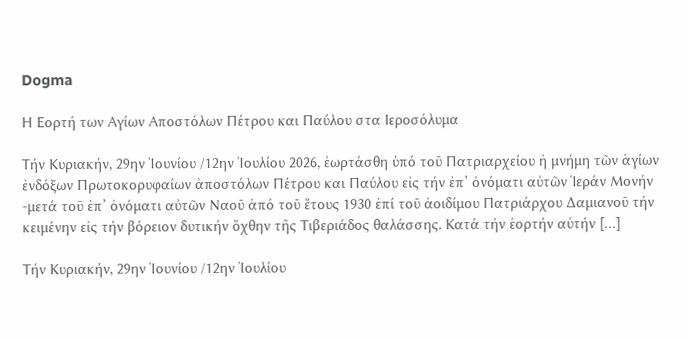Dogma

Η Εορτή των Αγίων Αποστόλων Πέτρου και Παύλου στα Ιεροσόλυμα

Τήν Κυριακήν, 29ην Ἰουνίου /12ην Ἰουλίου 2026, ἑωρτάσθη ὑπό τοῦ Πατριαρχείου ἡ μνήμη τῶν ἁγίων ἐνδόξων Πρωτοκορυφαίων ἀποστόλων Πέτρου και Παύλου εἰς τήν ἐπ’ ὀνόματι αὐτῶν Ἱεράν Μονήν -μετά τοῦ ἐπ’ ὀνόματι αὐτῶν Ναοῦ ἀπό τοῦ ἔτους 1930 ἐπί τοῦ ἀοιδίμου Πατριάρχου Δαμιανοῦ τήν κειμένην εἰς τήν βόρειον δυτικήν ὄχθην τῆς Τιβεριάδος θαλάσσης. Κατά τήν ἑορτήν αὐτήν […]

Τήν Κυριακήν, 29ην Ἰουνίου /12ην Ἰουλίου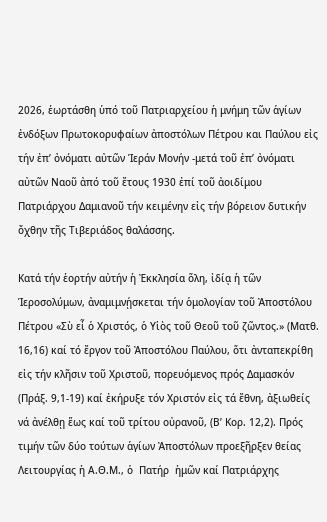2026, ἑωρτάσθη ὑπό τοῦ Πατριαρχείου ἡ μνήμη τῶν ἁγίων ἐνδόξων Πρωτοκορυφαίων ἀποστόλων Πέτρου και Παύλου εἰς τήν ἐπ’ ὀνόματι αὐτῶν Ἱεράν Μονήν -μετά τοῦ ἐπ’ ὀνόματι αὐτῶν Ναοῦ ἀπό τοῦ ἔτους 1930 ἐπί τοῦ ἀοιδίμου Πατριάρχου Δαμιανοῦ τήν κειμένην εἰς τήν βόρειον δυτικήν ὄχθην τῆς Τιβεριάδος θαλάσσης.

Κατά τήν ἑορτήν αὐτήν ἡ Ἐκκλησία ὅλη, ἰδίᾳ ἡ τῶν Ἱεροσολύμων, ἀναμιμνῄσκεται τήν ὁμολογίαν τοῦ Ἀποστόλου Πέτρου «Σὺ εἶ ὁ Χριστός, ὁ Υἱὸς τοῦ Θεοῦ τοῦ ζῶντος.» (Ματθ. 16,16) καί τό ἔργον τοῦ Ἀποστόλου Παύλου, ὅτι ἀνταπεκρίθη εἰς τήν κλῆσιν τοῦ Χριστοῦ, πορευόμενος πρός Δαμασκόν (Πράξ. 9,1-19) καί ἐκήρυξε τόν Χριστόν εἰς τά ἔθνη, ἀξιωθείς νά ἀνέλθῃ ἕως καί τοῦ τρίτου οὐρανοῦ, (Β’ Κορ. 12,2). Πρός τιμήν τῶν δύο τούτων ἁγίων Ἀποστόλων προεξῆρξεν θείας Λειτουργίας ἡ Α.Θ.Μ., ὁ  Πατήρ  ἡμῶν καί Πατριάρχης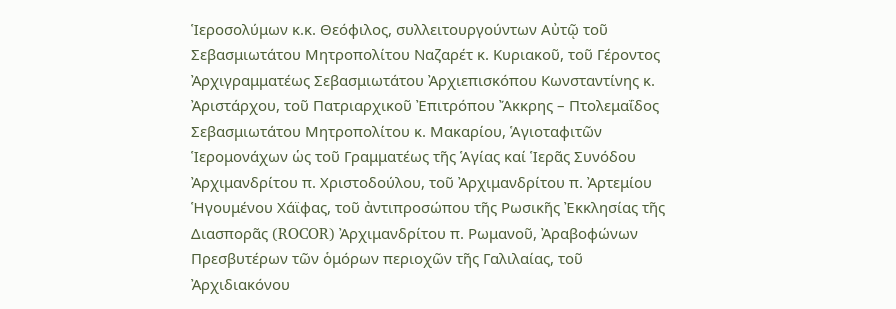Ἱεροσολύμων κ.κ. Θεόφιλος, συλλειτουργούντων Αὐτῷ τοῦ Σεβασμιωτάτου Μητροπολίτου Ναζαρέτ κ. Κυριακοῦ, τοῦ Γέροντος Ἀρχιγραμματέως Σεβασμιωτάτου Ἀρχιεπισκόπου Κωνσταντίνης κ. Ἀριστάρχου, τοῦ Πατριαρχικοῦ Ἐπιτρόπου Ἄκκρης – Πτολεμαΐδος Σεβασμιωτάτου Μητροπολίτου κ. Μακαρίου, Ἁγιοταφιτῶν Ἱερομονάχων ὡς τοῦ Γραμματέως τῆς Ἁγίας καί Ἱερᾶς Συνόδου Ἀρχιμανδρίτου π. Χριστοδούλου, τοῦ Ἀρχιμανδρίτου π. Ἀρτεμίου Ἡγουμένου Χάϊφας, τοῦ ἀντιπροσώπου τῆς Ρωσικῆς Ἐκκλησίας τῆς Διασπορᾶς (ROCOR) Ἀρχιμανδρίτου π. Ρωμανοῦ, Ἀραβοφώνων Πρεσβυτέρων τῶν ὁμόρων περιοχῶν τῆς Γαλιλαίας, τοῦ Ἀρχιδιακόνου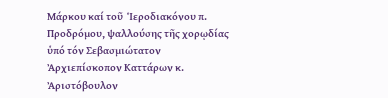Μάρκου καί τοῦ  Ἱεροδιακόνου π. Προδρόμου, ψαλλούσης τῆς χορῳδίας ὑπό τόν Σεβασμιώτατον Ἀρχιεπίσκοπον Καττάρων κ. Ἀριστόβουλον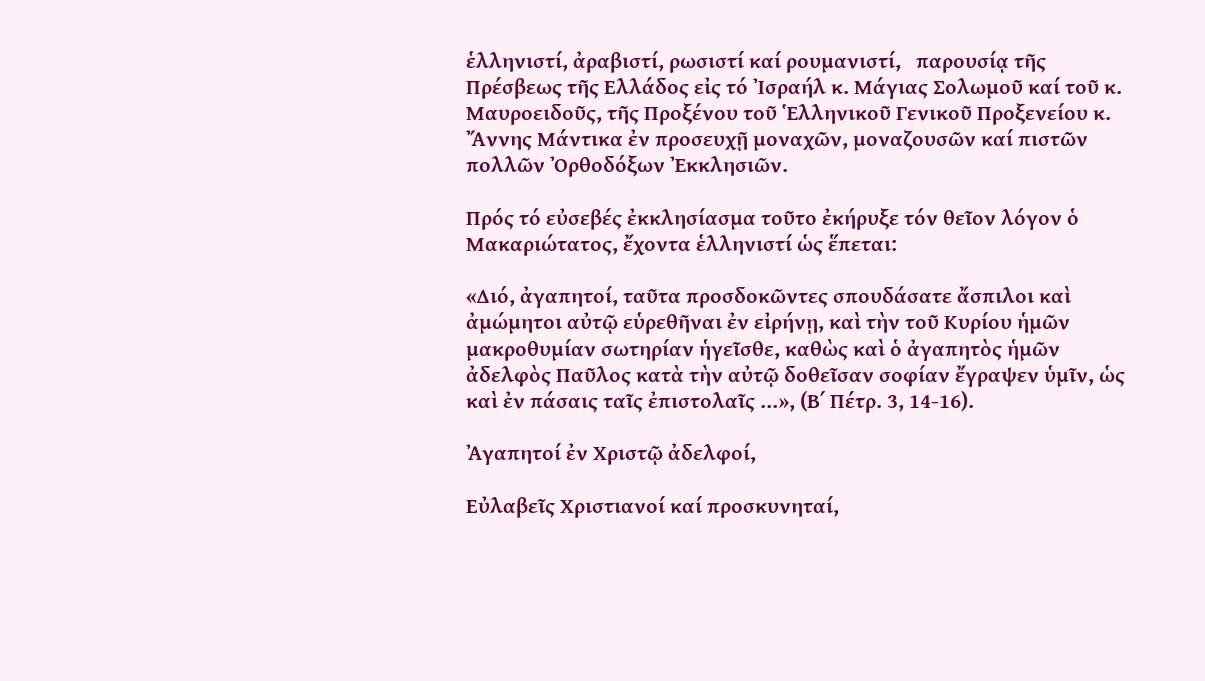ἑλληνιστί, ἀραβιστί, ρωσιστί καί ρουμανιστί,   παρουσίᾳ τῆς Πρέσβεως τῆς Ελλάδος εἰς τό Ἰσραήλ κ. Μάγιας Σολωμοῦ καί τοῦ κ. Μαυροειδοῦς, τῆς Προξένου τοῦ Ἑλληνικοῦ Γενικοῦ Προξενείου κ. Ἄννης Μάντικα ἐν προσευχῇ μοναχῶν, μοναζουσῶν καί πιστῶν πολλῶν Ὀρθοδόξων Ἐκκλησιῶν.

Πρός τό εὐσεβές ἐκκλησίασμα τοῦτο ἐκήρυξε τόν θεῖον λόγον ὁ Μακαριώτατος, ἔχοντα ἑλληνιστί ὡς ἕπεται:

«Διό, ἀγαπητοί, ταῦτα προσδοκῶντες σπουδάσατε ἄσπιλοι καὶ ἀμώμητοι αὐτῷ εὑρεθῆναι ἐν εἰρήνῃ, καὶ τὴν τοῦ Κυρίου ἡμῶν μακροθυμίαν σωτηρίαν ἡγεῖσθε, καθὼς καὶ ὁ ἀγαπητὸς ἡμῶν ἀδελφὸς Παῦλος κατὰ τὴν αὐτῷ δοθεῖσαν σοφίαν ἔγραψεν ὑμῖν, ὡς καὶ ἐν πάσαις ταῖς ἐπιστολαῖς …», (Β΄ Πέτρ. 3, 14-16).

Ἀγαπητοί ἐν Χριστῷ ἀδελφοί,

Εὐλαβεῖς Χριστιανοί καί προσκυνηταί,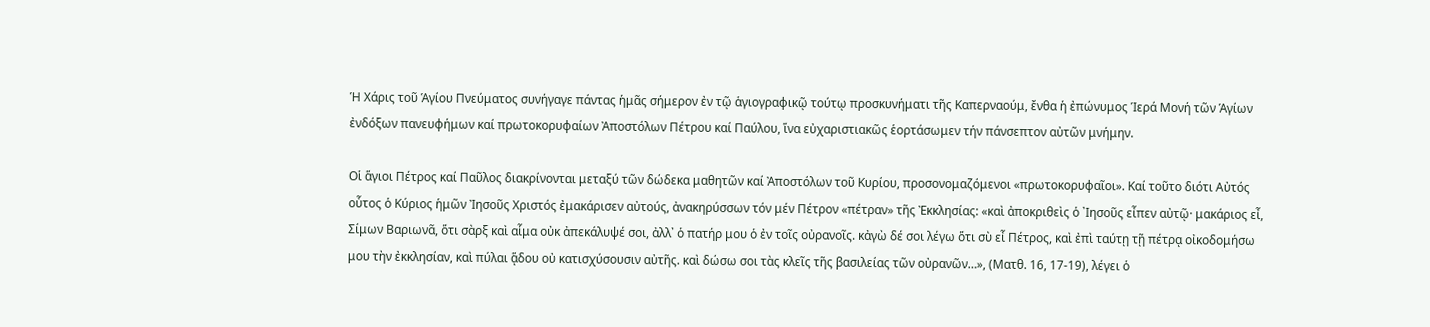Ἡ Χάρις τοῦ Ἁγίου Πνεύματος συνήγαγε πάντας ἡμᾶς σήμερον ἐν τῷ ἁγιογραφικῷ τούτῳ προσκυνήματι τῆς Καπερναούμ, ἔνθα ἡ ἐπώνυμος Ἱερά Μονή τῶν Ἁγίων ἐνδόξων πανευφήμων καί πρωτοκορυφαίων Ἀποστόλων Πέτρου καί Παύλου, ἵνα εὐχαριστιακῶς ἑορτάσωμεν τήν πάνσεπτον αὐτῶν μνήμην.

Οἱ ἅγιοι Πέτρος καί Παῦλος διακρίνονται μεταξύ τῶν δώδεκα μαθητῶν καί Ἀποστόλων τοῦ Κυρίου, προσονομαζόμενοι «πρωτοκορυφαῖοι». Καί τοῦτο διότι Αὐτός οὗτος ὁ Κύριος ἡμῶν Ἰησοῦς Χριστός ἐμακάρισεν αὐτούς, ἀνακηρύσσων τόν μέν Πέτρον «πέτραν» τῆς Ἐκκλησίας: «καὶ ἀποκριθεὶς ὁ ᾿Ιησοῦς εἶπεν αὐτῷ· μακάριος εἶ, Σίμων Βαριωνᾶ, ὅτι σὰρξ καὶ αἷμα οὐκ ἀπεκάλυψέ σοι, ἀλλ᾿ ὁ πατήρ μου ὁ ἐν τοῖς οὐρανοῖς. κἀγὼ δέ σοι λέγω ὅτι σὺ εἶ Πέτρος, καὶ ἐπὶ ταύτῃ τῇ πέτρᾳ οἰκοδομήσω μου τὴν ἐκκλησίαν, καὶ πύλαι ᾅδου οὐ κατισχύσουσιν αὐτῆς. καὶ δώσω σοι τὰς κλεῖς τῆς βασιλείας τῶν οὐρανῶν…», (Ματθ. 16, 17-19), λέγει ὁ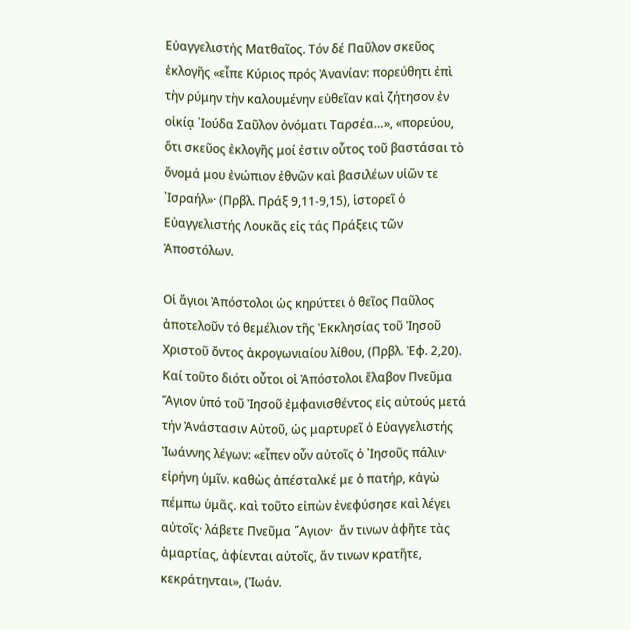Εὐαγγελιστής Ματθαῖος. Τόν δέ Παῦλον σκεῦος ἐκλογῆς «εἶπε Κύριος πρός Ἀνανίαν: πορεύθητι ἐπὶ τὴν ρύμην τὴν καλουμένην εὐθεῖαν καὶ ζήτησον ἐν οἰκίᾳ ᾿Ιούδα Σαῦλον ὀνόματι Ταρσέα…», «πορεύου, ὅτι σκεῦος ἐκλογῆς μοί ἐστιν οὗτος τοῦ βαστάσαι τὸ ὄνομά μου ἐνώπιον ἐθνῶν καὶ βασιλέων υἱῶν τε ᾿Ισραήλ»· (Πρβλ. Πράξ 9,11-9,15), ἱστορεῖ ὁ Εὐαγγελιστής Λουκᾶς εἰς τάς Πράξεις τῶν Ἀποστόλων.

Οἱ ἅγιοι Ἀπόστολοι ὡς κηρύττει ὁ θεῖος Παῦλος ἀποτελοῦν τό θεμέλιον τῆς Ἐκκλησίας τοῦ Ἰησοῦ Χριστοῦ ὄντος ἀκρογωνιαίου λίθου, (Πρβλ. Ἐφ. 2,20). Καί τοῦτο διότι οὗτοι οἱ Ἀπόστολοι ἔλαβον Πνεῦμα Ἅγιον ὑπό τοῦ Ἰησοῦ ἐμφανισθέντος εἰς αὐτούς μετά τήν Ἀνάστασιν Αὐτοῦ, ὡς μαρτυρεῖ ὁ Εὐαγγελιστής Ἰωάννης λέγων: «εἶπεν οὖν αὐτοῖς ὁ ᾿Ιησοῦς πάλιν· εἰρήνη ὑμῖν. καθὼς ἀπέσταλκέ με ὁ πατήρ, κἀγὼ πέμπω ὑμᾶς. καὶ τοῦτο εἰπὼν ἐνεφύσησε καὶ λέγει αὐτοῖς· λάβετε Πνεῦμα ῞Αγιον·  ἄν τινων ἀφῆτε τὰς ἁμαρτίας, ἀφίενται αὐτοῖς, ἄν τινων κρατῆτε, κεκράτηνται», (Ἰωάν.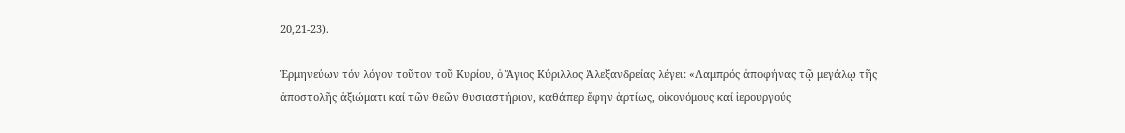20,21-23).

Ἑρμηνεύων τόν λόγον τοῦτον τοῦ Κυρίου, ὁ Ἅγιος Κύριλλος Ἀλεξανδρείας λέγει: «Λαμπρός ἀποφήνας τῷ μεγάλῳ τῆς ἀποστολῆς ἀξιώματι καί τῶν θεῶν θυσιαστήριον, καθάπερ ἔφην ἀρτίως, οἰκονόμους καί ἱερουργούς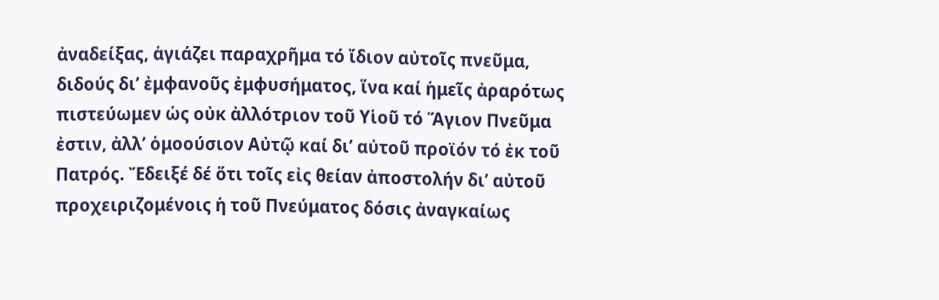ἀναδείξας, ἁγιάζει παραχρῆμα τό ἴδιον αὐτοῖς πνεῦμα, διδούς δι’ ἐμφανοῦς ἐμφυσήματος, ἵνα καί ἡμεῖς ἀραρότως πιστεύωμεν ὡς οὐκ ἀλλότριον τοῦ Υἱοῦ τό Ἅγιον Πνεῦμα ἐστιν, ἀλλ’ ὁμοούσιον Αὐτῷ καί δι’ αὐτοῦ προϊόν τό ἐκ τοῦ Πατρός. Ἔδειξέ δέ ὅτι τοῖς εἰς θείαν ἀποστολήν δι’ αὐτοῦ προχειριζομένοις ἡ τοῦ Πνεύματος δόσις ἀναγκαίως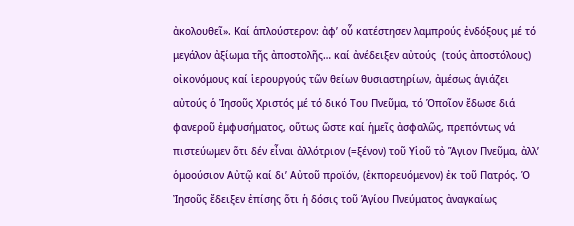ἀκολουθεῖ». Καί ἁπλούστερον: ἀφ’ οὗ κατέστησεν λαμπρούς ἐνδόξους μέ τό μεγάλον ἀξίωμα τῆς ἀποστολῆς… καί ἀνέδειξεν αὐτούς  (τούς ἀποστόλους) οἰκονόμους καί ἱερουργούς τῶν θείων θυσιαστηρίων, ἀμέσως ἁγιάζει αὐτούς ὁ Ἰησοῦς Χριστός μέ τό δικό Του Πνεῦμα, τό Ὁποῖον ἔδωσε διά φανεροῦ ἐμφυσήματος, οὕτως ὥστε καί ἡμεῖς ἀσφαλῶς, πρεπόντως νά πιστεύωμεν ὅτι δέν εἶναι ἀλλότριον (=ξένον) τοῦ Υἱοῦ τὀ Ἅγιον Πνεῦμα, ἀλλ’ ὁμοούσιον Αὐτῷ καί δι’ Αὐτοῦ προϊόν, (ἐκπορευόμενον) ἐκ τοῦ Πατρός. Ὁ Ἰησοῦς ἔδειξεν ἐπίσης ὅτι ἡ δόσις τοῦ Ἁγίου Πνεύματος ἀναγκαίως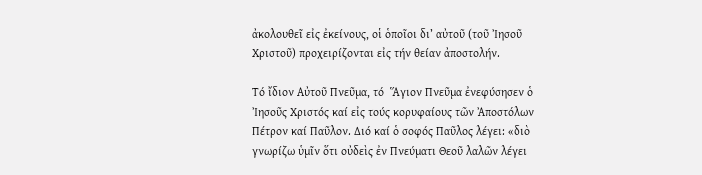ἀκολουθεῖ εἰς ἐκείνους, οἱ ὁποῖοι δι’ αὐτοῦ (τοῦ Ἰησοῦ Χριστοῦ) προχειρίζονται εἰς τήν θείαν ἀποστολήν.

Τό ἴδιον Αὐτοῦ Πνεῦμα, τό  Ἅγιον Πνεῦμα ἐνεφύσησεν ὁ Ἰησοῦς Χριστός καί εἰς τούς κορυφαίους τῶν Ἀποστόλων Πέτρον καί Παῦλον. Διό καί ὁ σοφός Παῦλος λέγει: «διὸ γνωρίζω ὑμῖν ὅτι οὐδεὶς ἐν Πνεύματι Θεοῦ λαλῶν λέγει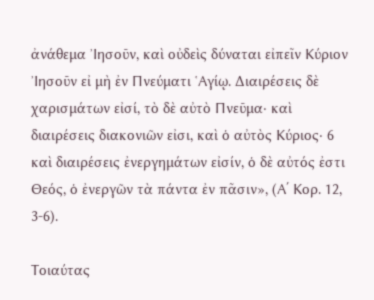ἀνάθεμα ᾿Ιησοῦν, καὶ οὐδεὶς δύναται εἰπεῖν Κύριον ᾿Ιησοῦν εἰ μὴ ἐν Πνεύματι ῾Αγίῳ. Διαιρέσεις δὲ χαρισμάτων εἰσί, τὸ δὲ αὐτὸ Πνεῦμα· καὶ διαιρέσεις διακονιῶν εἰσι, καὶ ὁ αὐτὸς Κύριος· 6 καὶ διαιρέσεις ἐνεργημάτων εἰσίν, ὁ δὲ αὐτός ἐστι Θεός, ὁ ἐνεργῶν τὰ πάντα ἐν πᾶσιν», (Α΄ Κορ. 12, 3-6).

Τοιαύτας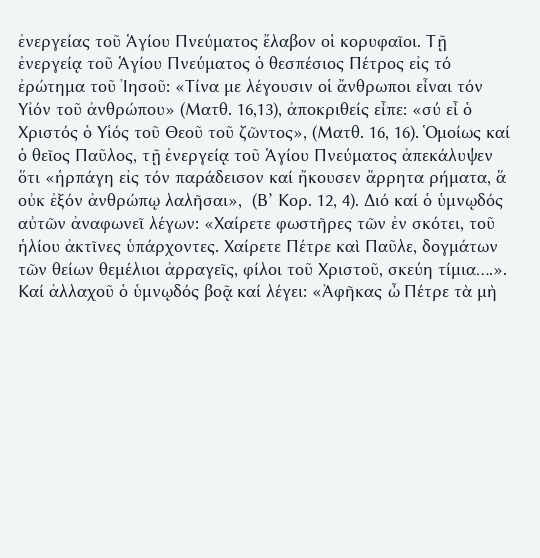ἐνεργείας τοῦ Ἁγίου Πνεύματος ἔλαβον οἱ κορυφαῖοι. Τῇ ἐνεργείᾳ τοῦ Ἁγίου Πνεύματος ὁ θεσπέσιος Πέτρος εἰς τό ἐρώτημα τοῦ Ἰησοῦ: «Τίνα με λέγουσιν οἱ ἄνθρωποι εἶναι τόν Υἰόν τοῦ ἀνθρώπου» (Ματθ. 16,13), ἀποκριθείς εἶπε: «σύ εἶ ὁ Χριστός ὁ Υἱός τοῦ Θεοῦ τοῦ ζῶντος», (Ματθ. 16, 16). Ὁμοίως καί ὁ θεῖος Παῦλος, τῇ ἐνεργείᾳ τοῦ Ἁγίου Πνεύματος ἀπεκάλυψεν ὅτι «ἡρπάγη εἰς τόν παράδεισον καί ἤκουσεν ἄρρητα ρήματα, ἅ οὐκ ἐξόν ἀνθρώπῳ λαλῆσαι»,  (Β’ Κορ. 12, 4). Διό καί ὁ ὑμνῳδός αὐτῶν ἀναφωνεῖ λέγων: «Χαίρετε φωστῆρες τῶν ἐν σκότει, τοῦ ἡλίου ἀκτῖνες ὑπάρχοντες. Χαίρετε Πέτρε καὶ Παῦλε, δογμάτων τῶν θείων θεμέλιοι ἀρραγεῖς, φίλοι τοῦ Χριστοῦ, σκεύη τίμια….». Καί ἀλλαχοῦ ὁ ὑμνῳδός βοᾷ καί λέγει: «Ἀφῆκας ὦ Πέτρε τὰ μὴ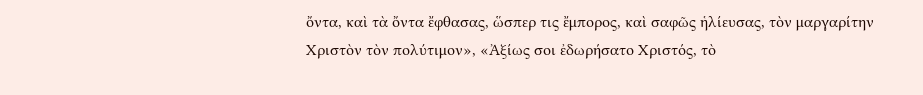ὄντα, καὶ τὰ ὄντα ἔφθασας, ὥσπερ τις ἔμπορος, καὶ σαφῶς ἡλίευσας, τὸν μαργαρίτην Χριστὸν τὸν πολύτιμον», «Ἀξίως σοι ἐδωρήσατο Χριστός, τὸ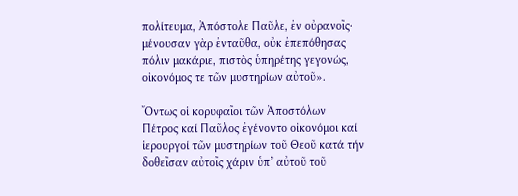πολίτευμα, Ἀπόστολε Παῦλε, ἐν οὐρανοῖς· μένουσαν γὰρ ἐνταῦθα, οὐκ ἐπεπόθησας πόλιν μακάριε, πιστὸς ὑπηρέτης γεγονώς, οἰκονόμος τε τῶν μυστηρίων αὐτοῦ».

Ὄντως οἱ κορυφαῖοι τῶν Ἀποστόλων Πέτρος καί Παῦλος ἐγένοντο οἰκονόμοι καί ἱερουργοί τῶν μυστηρίων τοῦ Θεοῦ κατά τήν δοθεῖσαν αὐτοῖς χάριν ὑπ’ αὐτοῦ τοῦ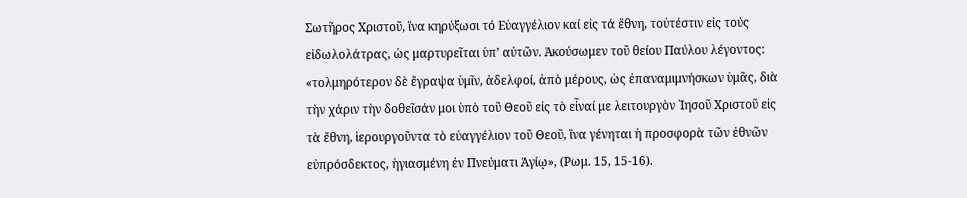Σωτῆρος Χριστοῦ, ἵνα κηρύξωσι τό Εὐαγγέλιον καί εἰς τά ἔθνη, τοὐτέστιν εἰς τούς εἰδωλολάτρας, ὡς μαρτυρεῖται ὑπ’ αὐτῶν. Ἀκούσωμεν τοῦ θείου Παύλου λέγοντος: «τολμηρότερον δὲ ἔγραψα ὑμῖν, ἀδελφοί, ἀπὸ μέρους, ὡς ἐπαναμιμνήσκων ὑμᾶς, διὰ τὴν χάριν τὴν δοθεῖσάν μοι ὑπὸ τοῦ Θεοῦ εἰς τὸ εἶναί με λειτουργὸν ᾿Ιησοῦ Χριστοῦ εἰς τὰ ἔθνη, ἱερουργοῦντα τὸ εὐαγγέλιον τοῦ Θεοῦ, ἵνα γένηται ἡ προσφορὰ τῶν ἐθνῶν εὐπρόσδεκτος, ἡγιασμένη ἐν Πνεύματι Ἁγίῳ», (Ρωμ. 15, 15-16).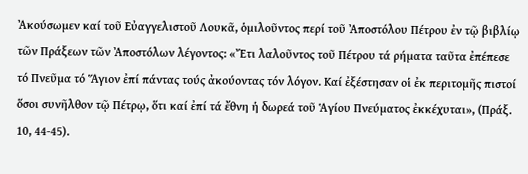Ἀκούσωμεν καί τοῦ Εὐαγγελιστοῦ Λουκᾶ, ὁμιλοῦντος περί τοῦ Ἀποστόλου Πέτρου ἐν τῷ βιβλίῳ τῶν Πράξεων τῶν Ἀποστόλων λέγοντος: «Ἔτι λαλοῦντος τοῦ Πέτρου τά ρήματα ταῦτα ἐπέπεσε τό Πνεῦμα τό Ἅγιον ἐπί πάντας τούς ἀκούοντας τόν λόγον. Καί ἐξέστησαν οἱ ἐκ περιτομῆς πιστοί ὅσοι συνῆλθον τῷ Πέτρῳ, ὅτι καί ἐπί τά ἔθνη ἡ δωρεά τοῦ Ἁγίου Πνεύματος ἐκκέχυται», (Πράξ. 10, 44-45).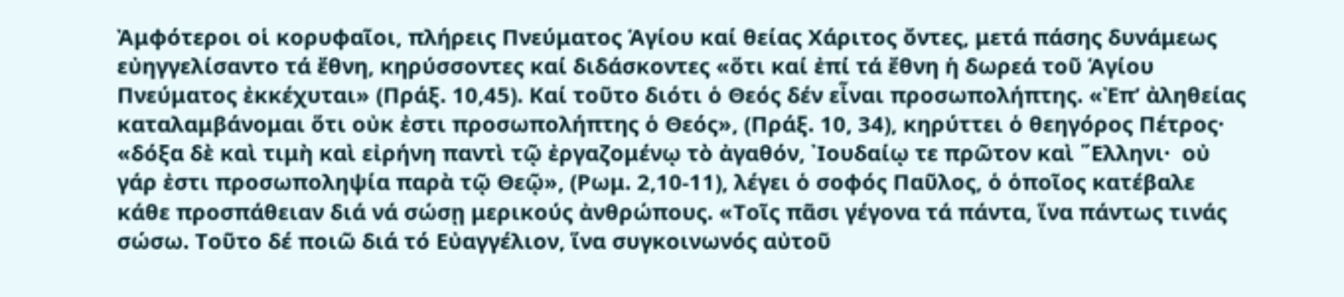Ἀμφότεροι οἱ κορυφαῖοι, πλήρεις Πνεύματος Ἁγίου καί θείας Χάριτος ὄντες, μετά πάσης δυνάμεως εὐηγγελίσαντο τά ἔθνη, κηρύσσοντες καί διδάσκοντες «ὅτι καί ἐπί τά ἔθνη ἡ δωρεά τοῦ Ἁγίου Πνεύματος ἐκκέχυται» (Πράξ. 10,45). Καί τοῦτο διότι ὁ Θεός δέν εἶναι προσωπολήπτης. «Ἐπ’ ἀληθείας καταλαμβάνομαι ὅτι οὐκ ἐστι προσωπολήπτης ὁ Θεός», (Πράξ. 10, 34), κηρύττει ὁ θεηγόρος Πέτρος· «δόξα δὲ καὶ τιμὴ καὶ εἰρήνη παντὶ τῷ ἐργαζομένῳ τὸ ἀγαθόν, ᾿Ιουδαίῳ τε πρῶτον καὶ ῞Ελληνι·  οὐ γάρ ἐστι προσωποληψία παρὰ τῷ Θεῷ», (Ρωμ. 2,10-11), λέγει ὁ σοφός Παῦλος, ὁ ὁποῖος κατέβαλε κάθε προσπάθειαν διά νά σώσῃ μερικούς ἀνθρώπους. «Τοῖς πᾶσι γέγονα τά πάντα, ἵνα πάντως τινάς σώσω. Τοῦτο δέ ποιῶ διά τό Εὐαγγέλιον, ἵνα συγκοινωνός αὐτοῦ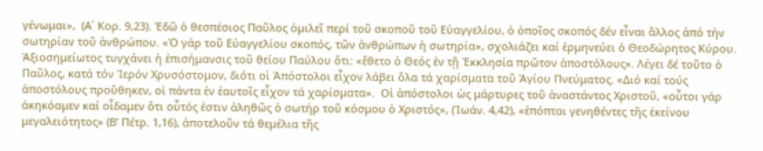γένωμαι»,  (Α΄ Κορ. 9,23). Ἐδῶ ὁ θεσπέσιος Παῦλος ὁμιλεῖ περί τοῦ σκοποῦ τοῦ Εὐαγγελίου, ὁ ὁποῖος σκοπός δέν εἶναι ἄλλος ἀπό τήν σωτηρίαν τοῦ ἀνθρώπου. «Ὁ γάρ τοῦ Εὐαγγελίου σκοπός, τῶν ἀνθρώπων ἡ σωτηρία», σχολιάζει καί ἑρμηνεύει ὁ Θεοδώρητος Κύρου. Ἀξιοσημείωτος τυγχάνει ἡ ἐπισήμανσις τοῦ θείου Παύλου ὅτι: «ἔθετο ὁ Θεός ἐν τῇ Ἐκκλησία πρῶτον ἀποστόλους». Λέγει δέ τοῦτο ὁ Παῦλος, κατά τόν Ἱερόν Χρυσόστομον, διότι οἱ Ἀπόστολοι εἶχον λάβει ὅλα τά χαρίσματα τοῦ Ἁγίου Πνεύματος. «Διό καί τούς ἀποστόλους προὔθηκεν, οἱ πάντα ἐν ἑαυτοῖς εἶχον τά χαρίσματα».  Οἱ ἀπόστολοι ὡς μάρτυρες τοῦ ἀναστάντος Χριστοῦ, «οὗτοι γάρ ἀκηκόαμεν καί οἶδαμεν ὅτι οὗτός ἐστιν ἀληθῶς ὁ σωτήρ τοῦ κόσμου ὁ Χριστός», (Ἰωάν. 4,42), «ἐπόπται γενηθέντες τῆς ἐκείνου μεγαλειότητος» (Β’ Πέτρ. 1,16), ἀποτελοῦν τά θεμέλια τῆς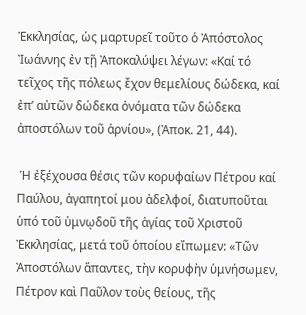Ἐκκλησίας, ὡς μαρτυρεῖ τοῦτο ὁ Ἀπόστολος Ἰωάννης ἐν τῇ Ἀποκαλύψει λέγων: «Καί τό τεῖχος τῆς πόλεως ἔχον θεμελίους δώδεκα, καί ἐπ’ αὐτῶν δώδεκα ὀνόματα τῶν δώδεκα ἀποστόλων τοῦ ἀρνίου», (Ἀποκ. 21, 44).

 Ἡ ἐξέχουσα θέσις τῶν κορυφαίων Πέτρου καί Παύλου, ἀγαπητοί μου ἀδελφοί, διατυποῦται ὑπό τοῦ ὑμνῳδοῦ τῆς ἁγίας τοῦ Χριστοῦ Ἐκκλησίας, μετά τοῦ ὁποίου εἴπωμεν: «Τῶν Ἀποστόλων ἅπαντες, τὴν κορυφὴν ὑμνήσωμεν, Πέτρον καὶ Παῦλον τοὺς θείους, τῆς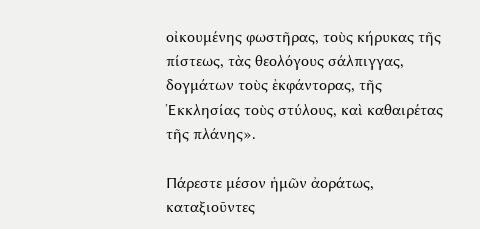οἰκουμένης φωστῆρας, τοὺς κήρυκας τῆς πίστεως, τὰς θεολόγους σάλπιγγας, δογμάτων τοὺς ἐκφάντορας, τῆς Ἐκκλησίας τοὺς στύλους, καὶ καθαιρέτας τῆς πλάνης».

Πάρεστε μέσον ἡμῶν ἀοράτως, καταξιοῦντες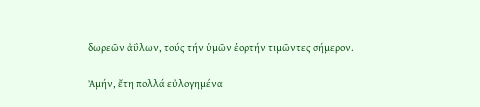δωρεῶν ἀΰλων, τούς τήν ὑμῶν ἑορτήν τιμῶντες σήμερον.

Ἀμήν, ἔτη πολλά εὐλογημένα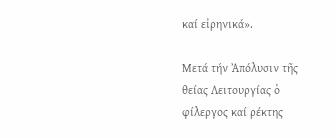καί εἰρηνικά».

Μετά τήν Ἀπόλυσιν τῆς θείας Λειτουργίας ὁ φίλεργος καί ρέκτης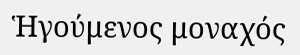Ἡγούμενος μοναχός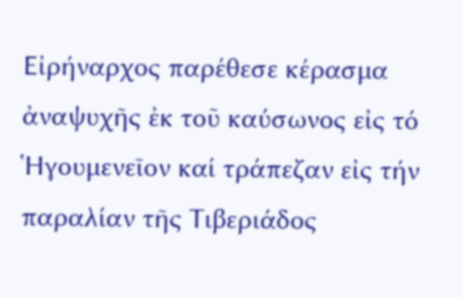Εἰρήναρχος παρέθεσε κέρασμα ἀναψυχῆς ἐκ τοῦ καύσωνος εἰς τό Ἡγουμενεῖον καί τράπεζαν εἰς τήν παραλίαν τῆς Τιβεριάδος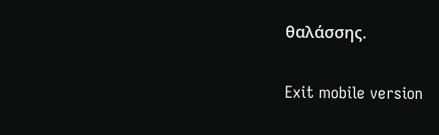θαλάσσης.

Exit mobile version